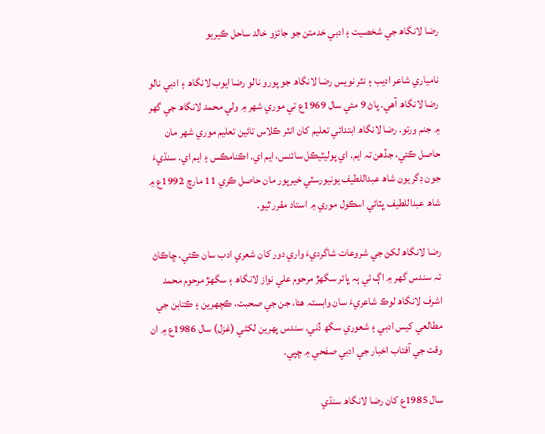رضا لانگاھ جي شخصيت ۽ ادبي خدمتن جو جائزو خالد ساحل ڪيريو

نامياري شاعر اديب ۽ نثر نويس رضا لانگاھ جو پورو نالو رضا ايوب لانگاھ ۽ ادبي نالو رضا لانگاھ آھي. پاڻ 9 مئي سال 1969ع تي موري شھر ۾ ولي محمد لانگاھ جي گھر ۾ جنم ورتو. رضا لانگاھ ابتدائي تعليم کان انٽر ڪلاس تائين تعليم موري شھر مان حاصل ڪئي، جڏھن تہ ايم. اي پوليٽيڪل سائنس، ايم اي. اڪنامڪس ۽ ايم اي. سنڌيءَ جون ڊگريون شاھ عبداللطيف يونيورسٽي خيرپور مان حاصل ڪري 11 مارچ 1992ع ۾ شاھ عبداللطيف ڀٽائي اسڪول موري ۾ استاد مقرر ٿيو.

رضا لانگاھ لکڻ جي شروعات شاگرديءَ واري دور کان شعري ادب سان ڪئي، ڇاڪاڻ تہ سندس گھر ۾ اڳ ئي ٻہ ڀائر سگھڙ مرحوم علي نواز لانگاھ ۽ سگھڙ مرحوم محمد اشرف لانگاھ لوڪ شاعريءَ سان وابستہ هئا، جن جي صحبت، ڪچھرين ۽ ڪتابن جي مطالعي کيس ادبي ۽ شعوري سگھ ڏني. سندس پھرين لکڻي (غزل) سال 1986ع ۾ ان وقت جي آفتاب اخبار جي ادبي صفحي ۾ ڇپي.

سال 1985ع کان رضا لانگاھ سنڌي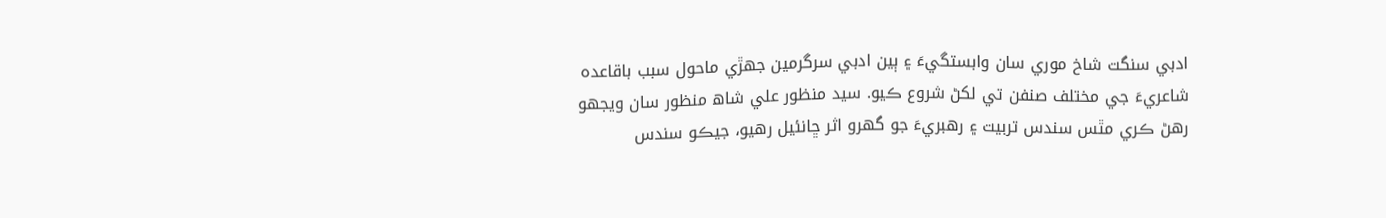ادبي سنگت شاخ موري سان وابستگيءَ ۽ ٻين ادبي سرگرمين جھڙي ماحول سبب باقاعدہ شاعريءَ جي مختلف صنفن تي لکڻ شروع ڪيو. سيد منظور علي شاھ منظور سان ويجھو رھڻ ڪري مٿس سندس تربيت ۽ رهبريءَ جو گھرو اثر ڇانئيل رھيو، جيڪو سندس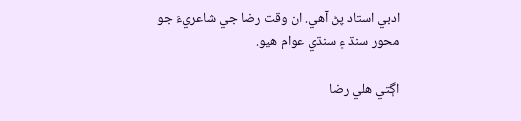ادبي استاد پڻ آهي. ان وقت رضا جي شاعريءَ جو محور سنڌ ۽ سنڌي عوام ھيو.

اڳتي ھلي رضا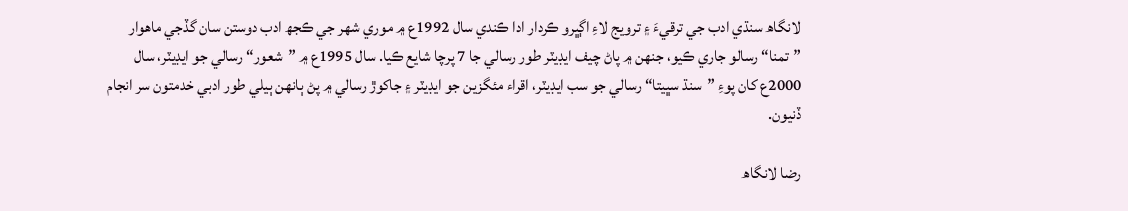لانگاھ سنڌي ادب جي ترقيءَ ۽ ترويج لاءِ اڳڀرو ڪردار ادا ڪندي سال 1992ع ۾ موري شھر جي ڪجھ ادب دوستن سان گڏجي ماھوار ”تمنا“ رسالو جاري ڪيو، جنھن ۾ پاڻ چيف ايڊيٽر طور رسالي جا 7 پرچا شايع ڪيا. سال 1995ع ۾ ”شعور“ رسالي جو ايڊيٽر، سال 2000ع کان پوءِ ”سنڌ سڀيتا“ رسالي جو سب ايڊيٽر، اقراء مئگزين جو ايڊيٽر ۽ جاکوڙ رسالي ۾ پڻ ٻانھن ٻيلي طور ادبي خدمتون سر انجام ڏنيون.

رضا لانگاھ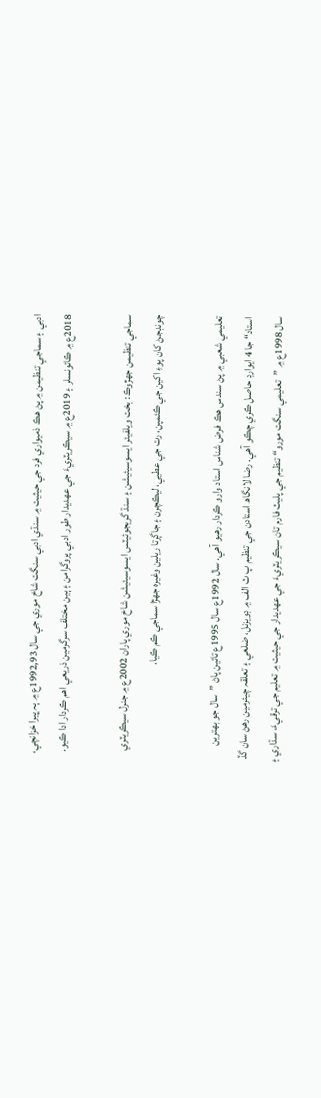ادبي ۽ سماجي تنظيمن ۾ پڻ ھڪ ذميواري فرد جي حيثيت ۾ سنڌي ادبي سنگت شاخ موري جي سال 1992,93ع ۾ ٻہ ڀيرا خزانچي، 2018ع ۾ ڪائونسلر ۽ 2019ع ۾ سيڪريٽريءَ جي عهديدار طور ادبي پروگرامن ۽ ٻين مختلف سرگرمين ذريعي اھم ڪردار ادا ڪيو.

سماجي تنظيمن جھڙوڪ: بخت ويلفيئر ايسوسيئيشن ۽ سنڌ گريجوئيٽس ايسوسيئيشن شاخ موري پاران 2002ع ۾ جنرل سيڪريٽري چونڊجڻ کان پوءِ اکين جي ڪئمپن، رت جي عطيي، ليڪچرن ۽ جاڳرتا ريلين وغيرہ جھڙا سماجي ڪم ڪيا.

تعليمي شعبي ۾ پڻ سندس ھڪ فرض شناس استاد وارو ڪردار رھيو آھي. سال 1992ع سال 1995ع تائين پاڻ ”سال جو بھترين استاد“ جا 4 ايوارڊ حاصل ڪري چڪو آھي. رضا لانگاھ استادن جي تنظيم پ ٽ الف ۾ ڊويزنل، ضلعي ۽ تعلقہ چيئرمين رھڻ سان گڏ سال 1998ع ۾ ”تعليمي سنگت مورو“ تنظيم جي پليٽ فارم تان سيڪريٽريءَ جي عهديدار جي حيثيت ۾ تعليم جي ترقيءَ، سڌاري ۽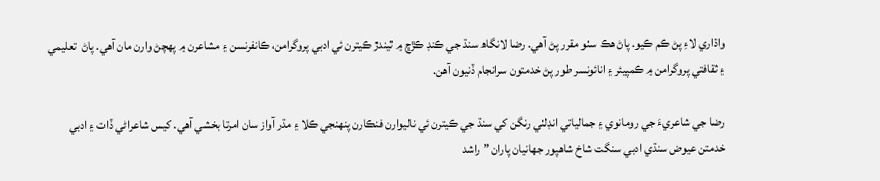واڌاري لاءِ پڻ ڪم ڪيو. پاڻ ھڪ سٺو مقرر پڻ آهي. رضا لانگاھ سنڌ جي ڪنڊ ڪڙڇ ۾ ٿيندڙ ڪيترن ئي ادبي پروگرامن، ڪانفرنسن ۽ مشاعرن ۾ پھچڻ وارن مان آھي. پاڻ  تعليمي ۽ ثقافتي پروگرامن ۾ ڪمپيئر ۽ انائونسر طور پڻ خدمتون سرانجام ڏنيون آهن.

رضا جي شاعريءَ جي رومانوي ۽ جمالياتي انڊلٺي رنگن کي سنڌ جي ڪيترن ئي ناليوارن فنڪارن پنھنجي ڪلا ۽ مڌر آواز سان امرتا بخشي آهي. کيس شاعراڻي ڏات ۽ ادبي خدمتن عيوض سنڌي ادبي سنگت شاخ شاھپور جھانيان پاران ”راشد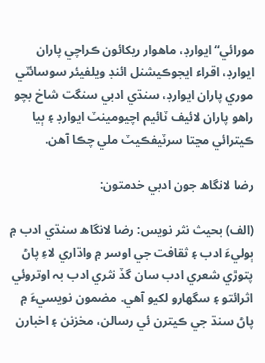مورائي“ ايوارڊ، ماھوار ريکائون ڪراچي پاران ايوارڊ، اقراء ايجوڪيشنل ائنڊ ويلفيئر سوسائٽي موري پاران ايوارڊ، سنڌي ادبي سنگت شاخ بچو راھو پاران لائيف ٽائيم اچيومينٽ ايوارڊ ۽ ٻيا ڪيترائي مڃتا سرٽيفڪيٽ ملي چڪا آهن.

رضا لانگاھ جون ادبي خدمتون:

(الف) بحيث نثر نويس: رضا لانگاھ سنڌي ادب ۾ ٻوليءَ ادب ۽ ثقافت جي اوسر ۾ واڌاري لاءِ پاڻ پتوڙي شعري ادب سان گڏ نثري ادب بہ اوتروئي اثرائتو ۽ سگھارو لکيو آهي. مضمون نويسيءَ ۾ پاڻ سنڌ جي ڪيترن ئي رسالن، مخزنن ۽ اخبارن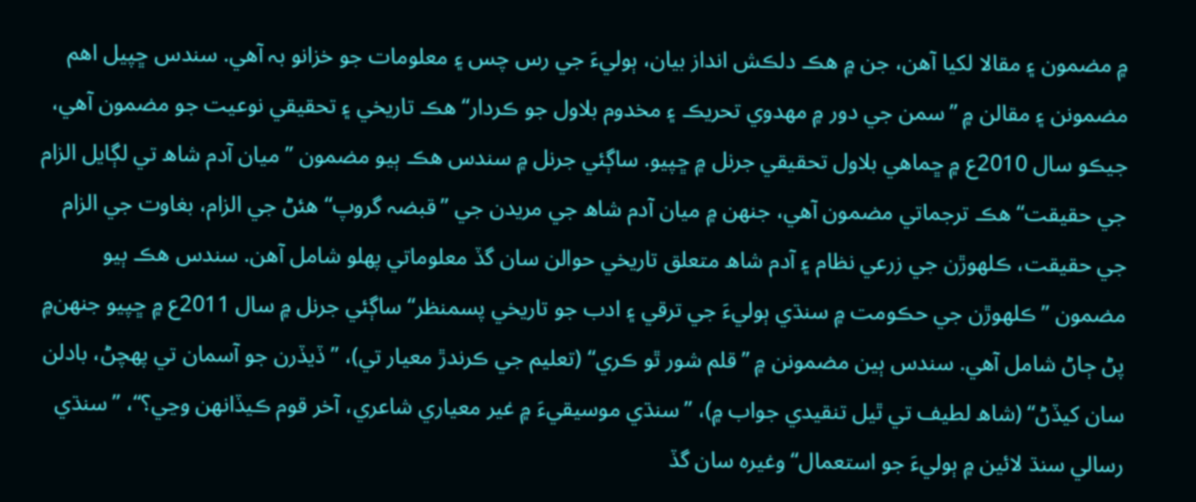۾ مضمون ۽ مقالا لکيا آهن، جن ۾ ھڪ دلڪش انداز بيان، ٻوليءَ جي رس چس ۽ معلومات جو خزانو بہ آھي. سندس ڇپيل اھم مضمونن ۽ مقالن ۾ ”سمن جي دور ۾ مھدوي تحريڪ ۽ مخدوم بلاول جو ڪردار“ ھڪ تاريخي ۽ تحقيقي نوعيت جو مضمون آهي، جيڪو سال 2010ع ۾ ڇماھي بلاول تحقيقي جرنل ۾ ڇپيو. ساڳئي جرنل ۾ سندس ھڪ ٻيو مضمون ”ميان آدم شاھ تي لڳايل الزام جي حقيقت“ ھڪ ترجماتي مضمون آهي، جنھن ۾ ميان آدم شاھ جي مريدن جي ”قبضہ گروپ“ ھئڻ جي الزام، بغاوت جي الزام جي حقيقت، ڪلھوڙن جي زرعي نظام ۽ آدم شاھ متعلق تاريخي حوالن سان گڏ معلوماتي پھلو شامل آهن. سندس ھڪ ٻيو  مضمون ”ڪلھوڙن جي حڪومت ۾ سنڌي ٻوليءَ جي ترقي ۽ ادب جو تاريخي پسمنظر“ ساڳئي جرنل ۾ سال 2011ع ۾ ڇپيو جنهن۾ پڻ ڄاڻ شامل آهي. سندس ٻين مضمونن ۾ ”قلم شور ٿو ڪري“ (تعليم جي ڪرندڙ معيار تي)، ”ڏيڏرن جو آسمان تي پھچڻ، بادلن سان کيڏڻ“ (شاھ لطيف تي ٿيل تنقيدي جواب ۾)، ”سنڌي موسيقيءَ ۾ غير معياري شاعري، آخر قوم ڪيڏانهن وڃي؟“، ”سنڌي رسالي سنڌ لائين ۾ ٻوليءَ جو استعمال“ وغيرہ سان گڏ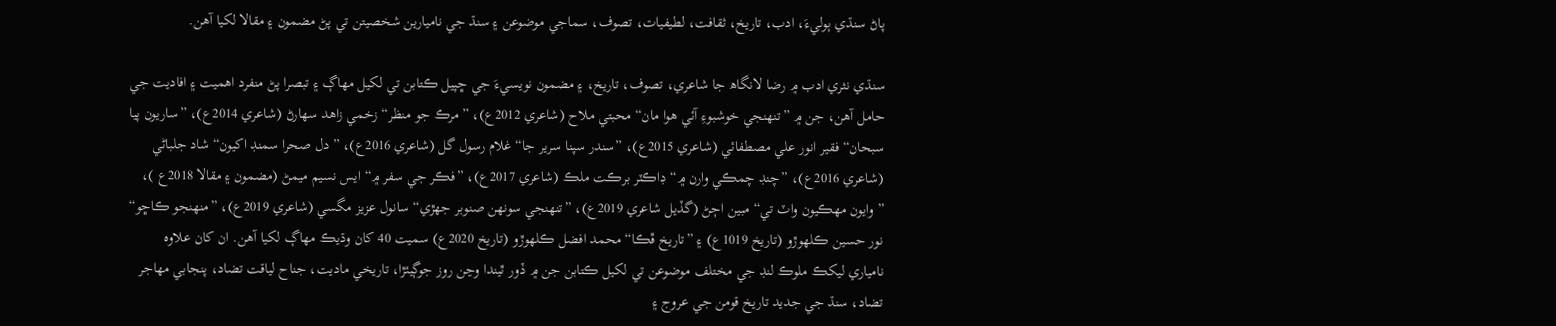پاڻ سنڌي ٻوليءَ، ادب، تاريخ، ثقافت، لطيفيات، تصوف، سماجي موضوعن ۽ سنڌ جي ناميارين شخصيتن تي پڻ مضمون ۽ مقالا لکيا آهن.

سنڌي نثري ادب ۾ رضا لانگاھ جا شاعري، تصوف، تاريخ، ۽ مضمون نويسيءَ جي ڇپيل ڪتابن تي لکيل مھاڳ ۽ تبصرا پڻ منفرد اھميت ۽ افاديت جي حامل آهن، جن ۾ ”تنھنجي خوشبوءِ آئي ھوا مان“ محبتي ملاح (شاعري 2012ع)، ”مرڪ جو منظر“ زخمي زاھد سھارڻ (شاعري 2014ع)، ”ساريون پيا سبحان“ فقير انور علي مصطفائي (شاعري 2015ع)، ”سندر سپنا سرير جا“ غلام رسول گل (شاعري 2016ع)، ”دل صحرا سمنڊ اکيون“ شاد جلباڻي (شاعري 2016ع)، ”چنڊ چمڪي وارن ۾“ ڊاڪٽر برڪت ملڪ (شاعري 2017ع)، ”فڪر جي سفر ۾“ ايس نسيم ميمڻ (مضمون ۽ مقالا 2018ع )، ”وايون مھڪيون واٽ تي“ مبين اڄڻ (گڏيل شاعري 2019ع)، ”تنھنجي سونھن صنوبر جھڙي“ سانول عزيز مگسي (شاعري 2019ع)، ”منھنجو ڪاڇو“ نور حسين ڪلھوڙو (تاريخ 1019ع) ۽ ”تاريخ ڦڪا“ محمد افضل ڪلھوڙو (تاريخ 2020ع) سميت 40 کان وڌيڪ مھاڳ لکيا آهن. ان کان علاوہ نامياري ليکڪ ملوڪ لنڊ جي مختلف موضوعن تي لکيل ڪتابن جن ۾ ڏور ٿيندا وڃن روز جوڳيئڙا، تاريخي ماديت، جناح لياقت تضاد، پنجابي مھاجر تضاد، سنڌ جي جديد تاريخ قومن جي عروج ۽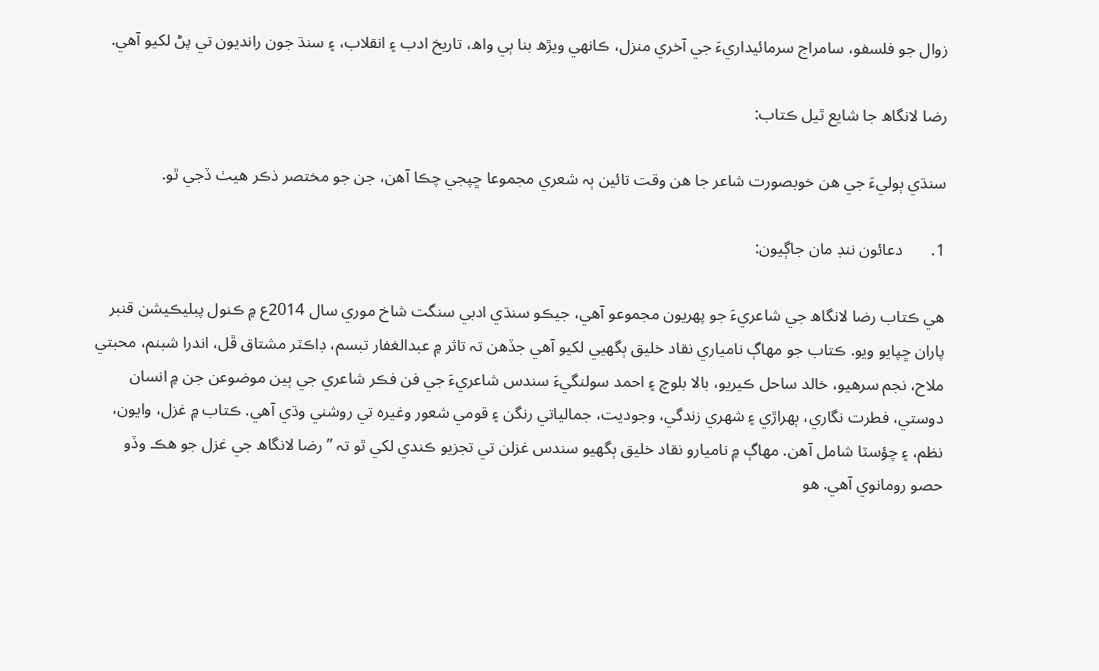زوال جو فلسفو، سامراج سرمائيداريءَ جي آخري منزل، ڪانھي ويڙھ بنا ٻي واھ، تاريخ ادب ۽ انقلاب، ۽ سنڌ جون رانديون تي پڻ لکيو آهي.

رضا لانگاھ جا شايع ٿيل ڪتاب:

سنڌي ٻوليءَ جي ھن خوبصورت شاعر جا ھن وقت تائين ٻہ شعري مجموعا ڇپجي چڪا آهن، جن جو مختصر ذڪر ھيٺ ڏجي ٿو.

1.       دعائون ننڊ مان جاڳيون:

ھي ڪتاب رضا لانگاھ جي شاعريءَ جو پھريون مجموعو آهي، جيڪو سنڌي ادبي سنگت شاخ موري سال 2014ع ۾ ڪنول پبليڪيشن قنبر پاران ڇپايو ويو. ڪتاب جو مهاڳ نامياري نقاد خليق ٻگهيي لکيو آهي جڏھن تہ تاثر ۾ عبدالغفار تبسم، ڊاڪٽر مشتاق ڦل، اندرا شبنم، محبتي ملاح، نجم سرهيو، خالد ساحل ڪيريو، بالا بلوچ ۽ احمد سولنگيءَ سندس شاعريءَ جي فن فڪر شاعري جي ٻين موضوعن جن ۾ انسان دوستي، فطرت نگاري، ٻھراڙي ۽ شھري زندگي، وجوديت، جمالياتي رنگن ۽ قومي شعور وغيرہ تي روشني وڌي آهي. ڪتاب ۾ غزل، وايون، نظم، ۽ چؤسٽا شامل آهن. مھاڳ ۾ ناميارو نقاد خليق ٻگهيو سندس غزلن تي تجزيو ڪندي لکي ٿو تہ ”رضا لانگاھ جي غزل جو ھڪ وڏو حصو رومانوي آهي. ھو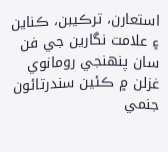استعارن، ترڪيبن، ڪناين ۽ علامت نگارين جي فن سان پنھنجي رومانوي غزلن ۾ ڪئين سندرتائون جنمي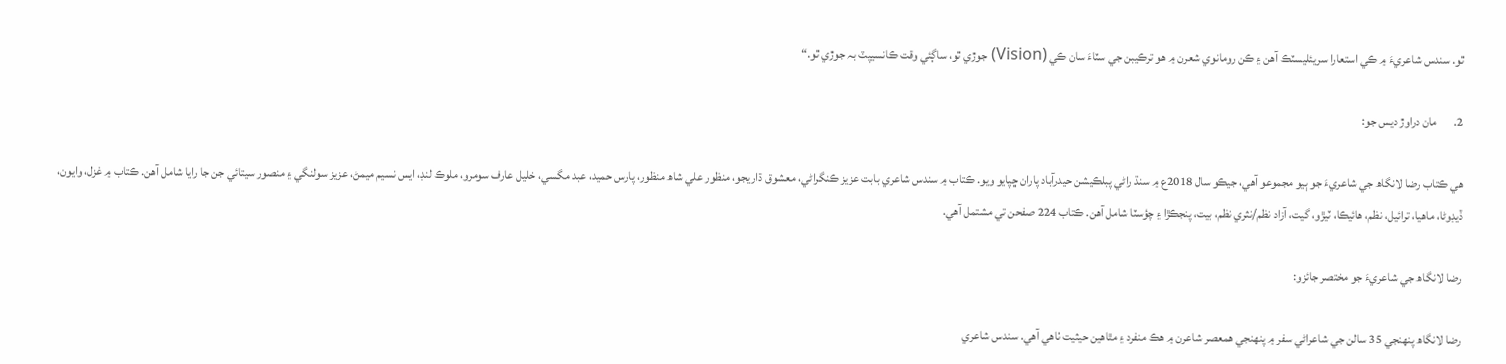ٿو. سندس شاعريءَ ۾ ڪي استعارا سريئليسٽڪ آهن ۽ ڪن رومانوي شعرن ۾ ھو ترڪيبن جي سٽاءَ سان ڪي (Vision) جوڙي ٿو، ساڳئي وقت ڪانسيپٽ بہ جوڙي ٿو.“

2.       مان دراوڙ ديس جو:

ھي ڪتاب رضا لانگاھ جي شاعريءَ جو ٻيو مجموعو آھي، جيڪو سال 2018ع ۾ سنڌ راڻي پبلڪيشن حيدرآباد پاران ڇپايو ويو. ڪتاب ۾ سندس شاعري بابت عزيز ڪنگراڻي، معشوق ڌاريجو، منظور علي شاھ منظور، پارس حميد، عبد مگسي، خليل عارف سومرو، ملوڪ لنڊ، ايس نسيم ميمڻ، عزيز سولنگي ۽ منصور سيتائي جن جا رايا شامل آهن. ڪتاب ۾ غزل، وايون، ڏيڊوڻا، ماھيا، ترائيل، نظم، ھائيڪا، ٽيڙو، گيت، آزاد نظم/نثري نظم، بيت، پنجڪڙا ۽ چؤسٽا شامل آهن. ڪتاب 224 صفحن تي مشتمل آهي.

رضا لانگاھ جي شاعريءَ جو مختصر جائزو:

رضا لانگاھ پنھنجي 35 سالن جي شاعراڻي سفر ۾ پنھنجي ھمعصر شاعرن ۾ ھڪ منفرد ۽ مٿاھين حيثيت ٺاھي آهي. سندس شاعري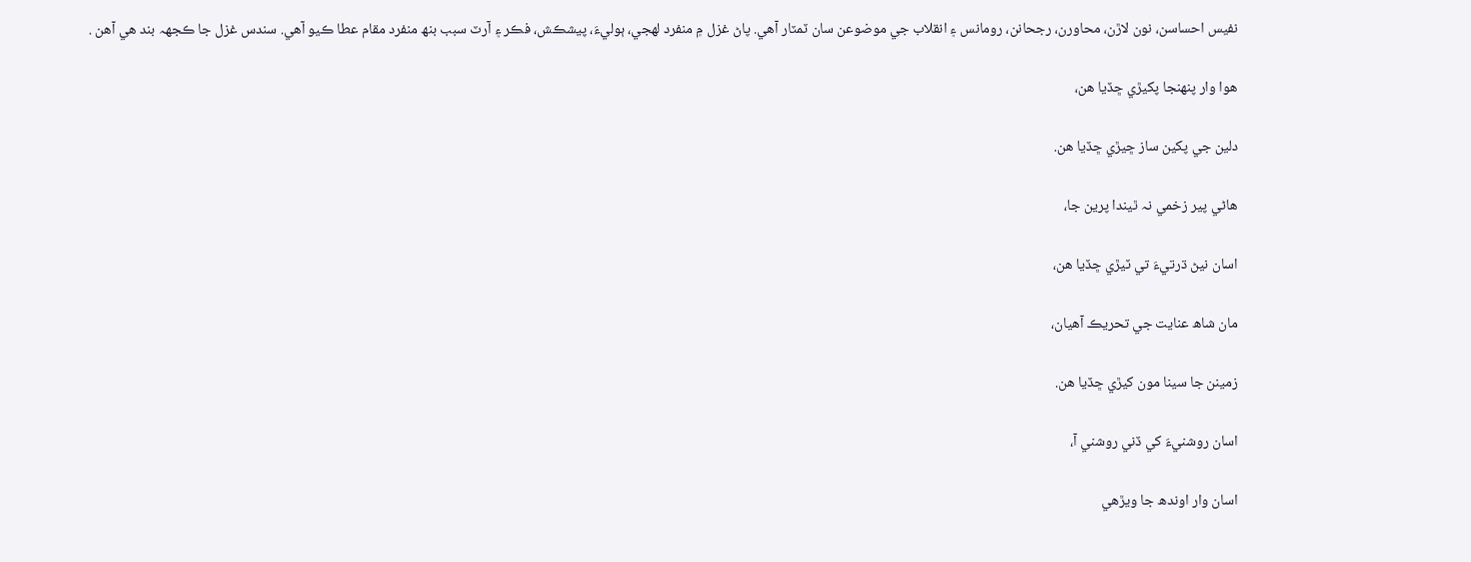نفيس احساسن، نون لاڙن، محاورن، رجحانن، رومانس ۽ انقلاب جي موضوعن سان ٽمٽار آهي. پاڻ غزل ۾ منفرد لھجي، ٻوليءَ، پيشڪش، فڪر ۽ آرٽ سبب بنھ منفرد مقام عطا ڪيو آھي. سندس غزل جا ڪجهہ بند ھي آھن .

ھوا وار پنھنجا پکيڙي ڇڏيا ھن،

دلين جي پکين ساز ڇيڙي ڇڏيا ھن.

ھاڻي پير زخمي نہ ٿيندا پرين جا،

اسان نيڻ ڌرتيءَ تي ٽيڙي ڇڏيا ھن،

مان شاھ عنايت جي تحريڪ آھيان،

زمينن جا سينا مون کيڙي ڇڏيا ھن.

اسان روشنيءَ کي ڏني روشني آ،

اسان وار اوندھ جا ويڙھي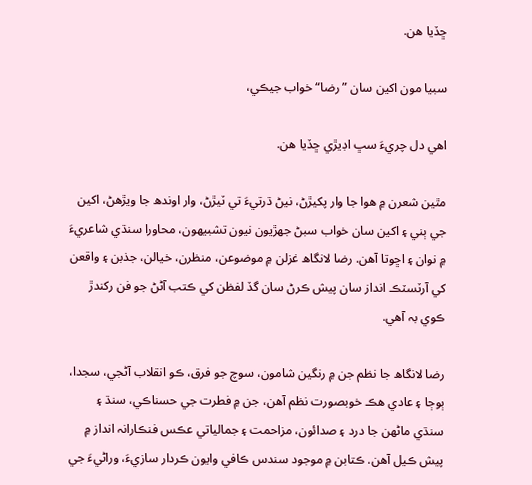ڇڏيا ھن.

سبيا مون اکين سان ”رضا“ خواب جيڪي،

اھي دل چريءَ سڀ اڊيڙي ڇڏيا ھن.

مٿين شعرن ۾ ھوا جا وار پکيڙڻ، نيڻ ڌرتيءَ تي ٽيڙڻ، وار اوندھ جا ويڙھڻ، اکين جي ٻني ۽ اکين سان خواب سبڻ جھڙيون نيون تشبيهون، محاورا سنڌي شاعريءَ ۾ نوان ۽ اڇوتا آھن. رضا لانگاھ غزلن ۾ موضوعن، منظرن، خيالن، جذبن ۽ واقعن کي آرٽسٽڪ انداز سان پيش ڪرڻ سان گڏ لفظن کي ڪتب آڻڻ جو فن رکندڙ ڪوي بہ آهي.

رضا لانگاھ جا نظم جن ۾ رنگين شامون، سوچ جو فرق، ڪو انقلاب آڻجي، سجدا، ٻوڄا ۽ عادي ھڪ خوبصورت نظم آھن، جن ۾ فطرت جي حسناڪي، سنڌ ۽ سنڌي ماڻھن جا درد ۽ صدائون، مزاحمت ۽ جمالياتي عڪس فنڪارانہ انداز ۾ پيش ڪيل آھن. ڪتابن ۾ موجود سندس ڪافي وايون ڪردار سازيءَ، وراڻيءَ جي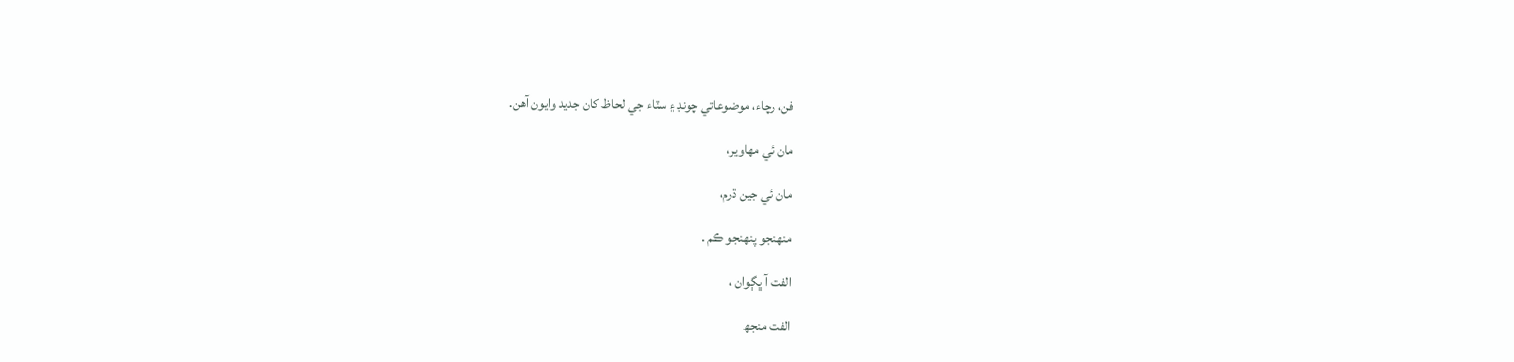فن، رچاء، موضوعاتي چونڊ ۽ سٽاء جي لحاظ کان جديد وايون آھن.

مان ئي مھاوير،

مان ئي جين ڌرم،

منهنجو پنھنجو ڪم .

الفت آ ڀڳوان ،

الفت منجھ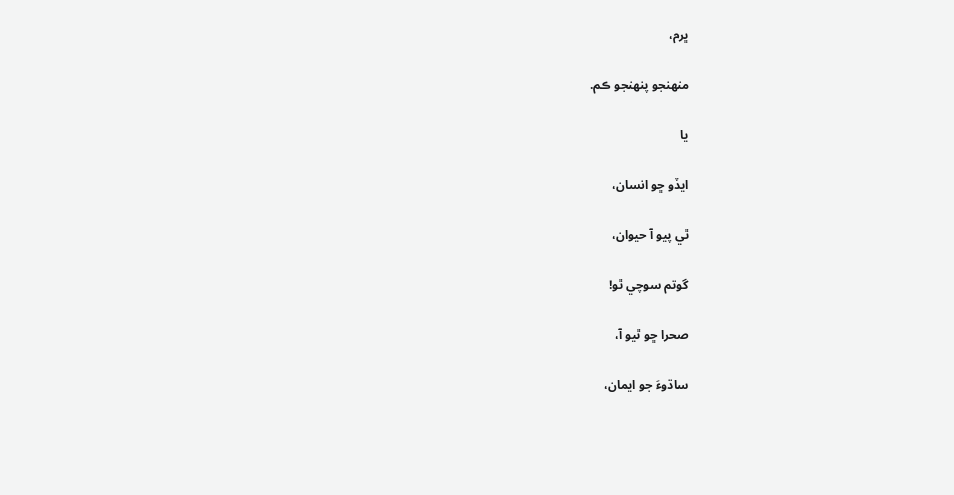ڀرم،

منھنجو پنھنجو ڪم.

يا

ايڏو ڇو انسان،

ٿي پيو آ حيوان،

گوتم سوچي ٿو!

صحرا ڇو ٿيو آ،

ساڌوءَ جو ايمان،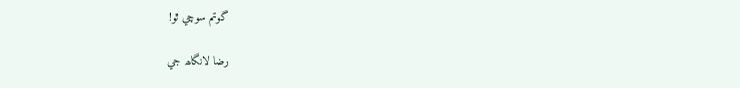گوتم سوچي ٿو!

رضا لانگاھ جي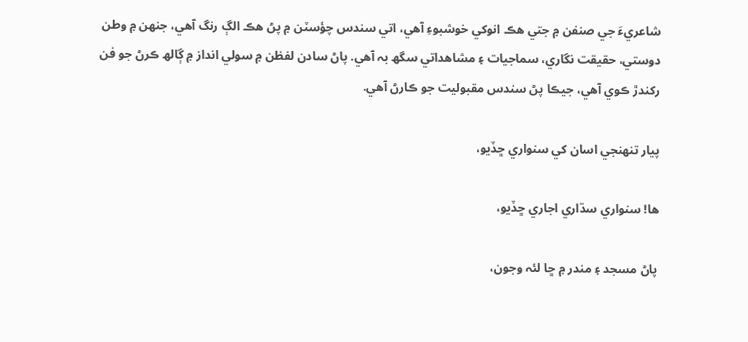شاعريءَ جي صنفن ۾ جتي ھڪ انوکي خوشبوءِ آھي، اتي سندس چؤسٽن ۾ پڻ ھڪ الڳ رنگ آھي، جنھن ۾ وطن دوستي، حقيقت نگاري، سماجيات ۽ مشاھداتي سگھ بہ آهي. پاڻ سادن لفظن ۾ سولي انداز ۾ ڳالھ ڪرڻ جو فن رکندڙ ڪوي آهي، جيڪا پڻ سندس مقبوليت جو ڪارڻ آھي.

پيار تنھنجي اسان کي سنواري ڇڏيو،

ھا! سنواري سڌاري اجاري ڇڏيو،

پاڻ مسجد ۽ مندر ۾ ڇا لئہ وجون،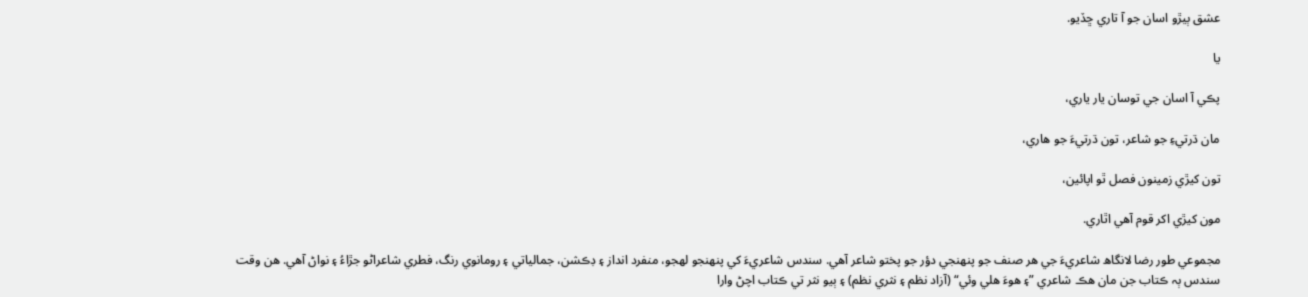عشق ٻيڙو اسان جو آ تاري ڇڏيو.

يا

پڪي آ اسان جي توسان يار ياري،

مان ڌرتيءِ جو شاعر، تون ڌرتيءَ جو ھاري،

تون کيڙي زمينون فصل ٿو اپائين،

مون کيڙي اکر قوم آھي اٿاري.

مجموعي طور رضا لانگاھ شاعريءَ جي ھر صنف جو پنھنجي دؤر جو پختو شاعر آهي. سندس شاعريءَ کي پنھنجو لھجو، منفرد انداز ۽ ڊڪشن، جمالياتي ۽ رومانوي رنگ، فطري شاعراڻو جڙاءُ ۽ نواڻ آهي. ھن وقت سندس ٻہ ڪتاب جن مان ھڪ شاعري ”۽ ھوءَ ھلي وئي“ (آزاد نظم ۽ نثري نظم) ۽ ٻيو نثر تي ڪتاب اچڻ وارا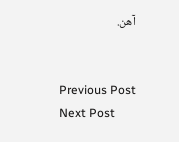آهن.


Previous Post Next Post